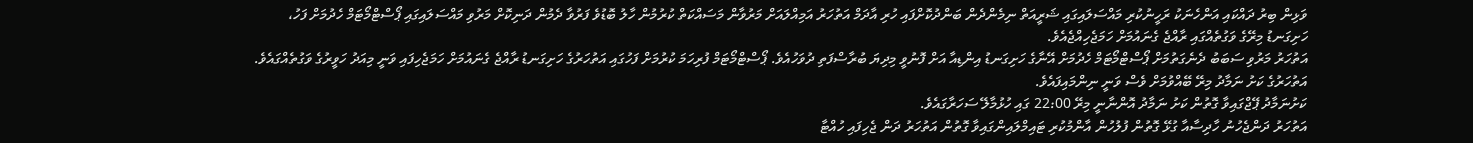ވަޅިން ބިރު ދައްކައި އަންހެނަކު ރަހީނުކުރި މައްސަލައިގައި ޝަރީއަތް ނިމެންދެން ބަންދުކޮށްފައި ހުރި އާދަމް އަތުހަރު އަމިއްލައަށް މަރުވާން މަސައްކަތް ކުރުމުން ހާލު ބޮޑުވެ ފަރުވާ ދެމުން ދަނިކޮށް މަރުވި މައްސަލައިގައި ޕޯސްޓްމޯޓަމް ހެދުމަށް ފަހު، ހަށިގަނޑު މިރޭގެ ވަގުތެއްގައި ރާއްޖެ ގެނައުމަށް ހަމަޖެހިއްޖެއެވެ.
އަތުހަރު މަރުވި ސަބަބު ދެނެގަތުމަށް ޕޯސްޓްމޯޓަމް ހެދުމަށް އޭނާގެ ހަށިގަނޑު އިންޑިއާ އަށް ފޮނުވީ މިދިޔަ ބުރާސްފަތި ދުވަހުއެވެ. ޕޯސްޓްމޯޓަމް ފުރިހަމަ ކުރުމަށް ފަހުގައި އަތުހަރުގެ ހަށިގަނޑު ރާއްޖެ ގެނައުމަށް ހަމަޖެހިފައި ވަނީ މިއަދު ހަވީރުގެ ވަގުތެއްގައެވެ.
އަތުހަރުގެ ކަށު ނަމާދު މިރޭ ބޭއްވުމަށް ވެސް ވަނީ ނިންމައިފައެވެ.
ކަށުނަމާދު ޕޭޖްގައިވާ ގޮތުން ކަށު ނަމާދު އޮންނާނީ މިރޭ 22:00 ގައި ހުޅުމާލޭ ސަހަރާގައެވެ.
އަތުހަރު ދަންޖެހުނު ހާދިސާއާ ގުޅޭ ގޮތުން ފުލުހުން އާންމުކުރި ޓައިމްލައިންގައިވާ ގޮތުން އަތުހަރު ދަން ޖެހިފައި ހުއްޓާ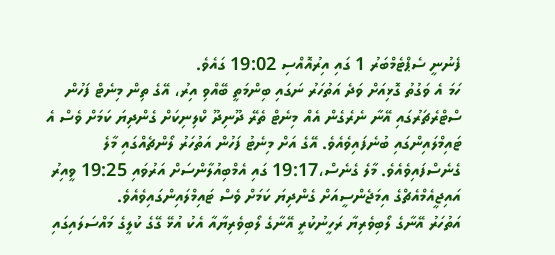ފެނުނީ ސެޕްޓެމްބަރު 1 ގައި އިރުއޮއްސި 19:02 ގައެވެ.
ހަމަ އެ ވަގުތު ގޮޅިއަށް ވަދެ އަތުހަރު ނަގައި ބިންމަތީ ބޭއްވި އިރު، އޭގެ ތިން މިނެޓް ފަހުން ސްޓްރެޗަރުގައި އޭނާ ނެރެގެން އެއް މިނެޓް ތެރޭ ދޫނިދޫ ކްލިނިކަށް ގެންދިޔަ ކަމަށް ވެސް އެ ޓައިމްލައިންގައި ބުނެފައިވެއެވެ. އޭގެ އަށް މިނެޓު ފަހުން އަތުހަރު ލޯންޗެއްގައި މާލެ ގެނެސްފައިވެއެވެ. މާލެ ގެނެސް،19:17 ގައި އެމްބިއުލާންސަށް އަރުވައި 19:25 ވީއިރު އައިޖީއެމްއެޗްގެ އިމަޖެންސީއަށް ގެންދިޔަ ކަމަށް ވެސް ޓައިމްލައިންގައިވެއެވެ.
އަތުހަރު އޭނާގެ ލޯބިވެރިޔާ ރަހީނުކުރީ އޭނާގެ ލޯބިވެރިޔާއާ އެކު އުޅޭ ގޭގެ ކުލީގެ މައްސަލައިގައި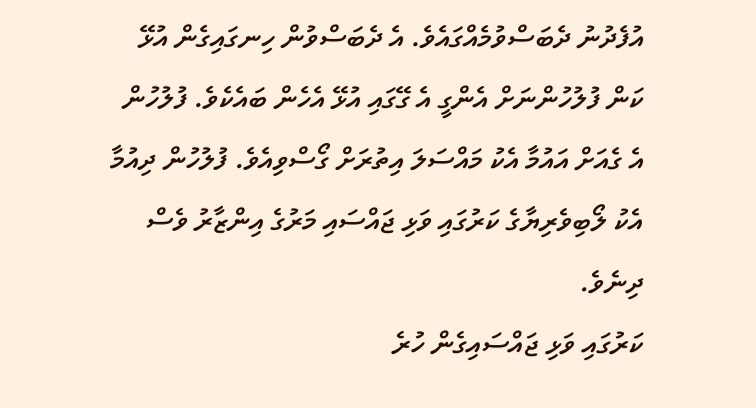އުފެދުނު ދެބަސްވުމެއްގައެވެ. އެ ދެބަސްވުން ހިނގައިގެން އުޅޭ ކަން ފުލުހުންނަށް އެންގީ އެ ގޭގައި އުޅޭ އެހެން ބައެކެވެ. ފުލުހުން އެ ގެއަށް އައުމާ އެކު މައްސަލަ އިތުރަށް ގޯސްވިއެވެ. ފުލުހުން ދިއުމާ އެކު ލޯބިވެރިޔާގެ ކަރުގައި ވަޅި ޖައްސައި މަރުގެ އިންޒާރު ވެސް ދިނެވެ.
ކަރުގައި ވަޅި ޖައްސައިގެން ހުރެ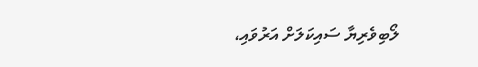ލޯބިވެރިޔާ ސައިކަލަށް އަރުވައި،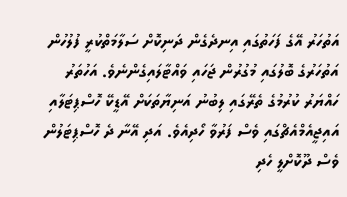އަތުހަރު އޭގެ ފަހަތުގައި އިނދެގެން ދަނިކޮށް ސަލާމަތްކުރީ ފުލުހުން އަތުހަރުގެ ބޮލުގައި މުގުރުން ޖަހައި ވައްޓާލައިގެންނެވެ. އަހުތަރު ހައްޔަރު ކުރުމުގެ ތެރޭގައި ލިބުނު އަނިޔާތަކަށް އޭޑީކޭ ހޮސްޕިޓަލާއި އައިޖީއެމްއެޗްގައި ވެސް ފަރުވާ ހޯދިއެވެ. އަދި އޭނާ ދެ ހޮސްޕިޓަލުން ވެސް ދޫކޮށްލީ ހެދި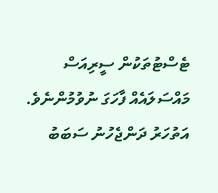ޓެސްޓުތަކުން ސީރިއަސް މައްސަލައެއް ފާހަގަ ނުވުމުންނެވެ.
އަތުހަރު ދަންޖެހުނު ސަބަބު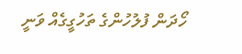ހޯދަން ފުލުހުންގެ ތަހުގީގެއް ވަނީ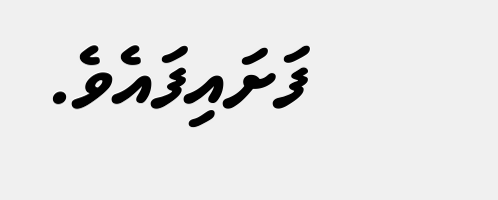ފަށައިފައެވެ.